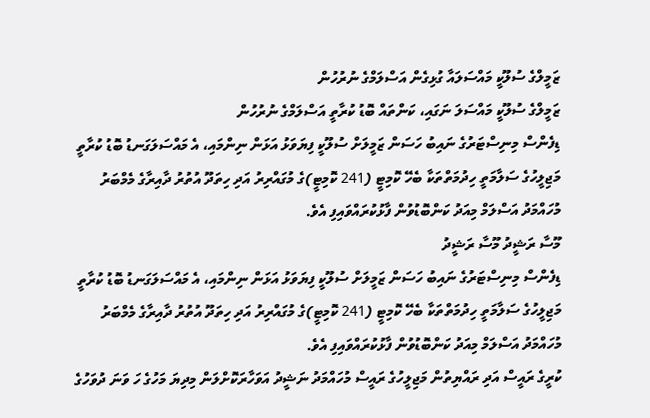ޒަމީލްގެ ސުލޫކީ މައްސަލައާ ގުޅިގެން އަސްލަމްގެ ނުރުހުން
ޒަމީލްގެ ސުލޫކީ މައްސަލަ ނަގައި، ކަންތައް ބޮޑު ކުރާތީ އަސްލަމްގެ ނުރުހުން
ޑިފެންސް މިނިސްޓަރުގެ ނައިބު ހަސަން ޒަމީލަށް ސުލޫކީ ފިޔަވަޅު އަޅަން ނިންމައި، އެ މައްސަލަގަނޑު ބޮޑު ކުރާތީ މަޖިލީހުގެ ސަލާމަތީ ހިދުމަތްތަކާ ބެހޭ ކޮމިޓީ (241 ކޮމިޓީ)ގެ މުގައްރިރު އަދި ހިތަދޫ އުތުރު ދާއިރާގެ މެމްބަރު މުހައްމަދު އަސްލަމް މިއަދު ކަންބޮޑުވުން ފާޅުކުރައްވައިފި އެވެ.
މޫސާ ރަޝީދު މޫސާ ރަޝީދު
ޑިފެންސް މިނިސްޓަރުގެ ނައިބު ހަސަން ޒަމީލަށް ސުލޫކީ ފިޔަވަޅު އަޅަން ނިންމައި، އެ މައްސަލަގަނޑު ބޮޑު ކުރާތީ މަޖިލީހުގެ ސަލާމަތީ ހިދުމަތްތަކާ ބެހޭ ކޮމިޓީ (241 ކޮމިޓީ)ގެ މުގައްރިރު އަދި ހިތަދޫ އުތުރު ދާއިރާގެ މެމްބަރު މުހައްމަދު އަސްލަމް މިއަދު ކަންބޮޑުވުން ފާޅުކުރައްވައިފި އެވެ.
ކުރީގެ ރައީސް އަދި ރައްޔިތުން މަޖިލީހުގެ ރައީސް މުހައްމަދު ނަޝީދު އަވަހާރަކޮށްލަން މިދިޔަ މަހުގެ ހަ ވަނަ ދުވަހުގެ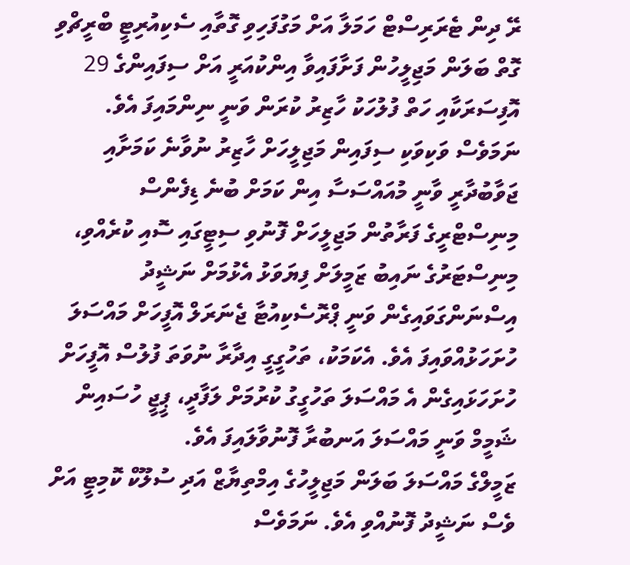ރޭ ދިން ޓެރަރިސްޓް ހަމަލާ އަށް މަގުފަހިވި ގޮތާއި ސެކިއުރިޓީ ބްރީޗްވި ގޮތް ބަލަން މަޖިލީހުން ފަށާފައިވާ އިންކުއަރީ އަށް ސިފައިންގެ 29 އޮފިސަރަކާއި ހަތް ފުލުހަކު ހާޒިރު ކުރަން ވަނީ ނިންމައިފަ އެވެ.
ނަމަވެސް ވަކިވަކި ސިފައިން މަޖިލީހަށް ހާޒިރު ނުވާނެ ކަމަށާއި ޖަވާބުދާރީ ވާނީ މުއައްސަސާ އިން ކަމަށް ބުނެ ޑިފެންސް މިނިސްޓްރީގެ ފަރާތުން މަޖިލީހަށް ފޮނުވި ސިޓީގައި ސޮއި ކުރެއްވި، މިނިސްޓަރުގެ ނައިބު ޒަމީލަށް ފިޔަވަޅު އެޅުމަށް ނަޝީދު އިސްނަންގަވައިގެން ވަނީ ޕްރޮސެކިއުޓާ ޖެނަރަލް އޮފީހަށް މައްސަލަ ހުށަހަޅުއްވައިފަ އެވެ. އެކަމަކު، ތަހުގީގީ އިދާރާ ނުވަތަ ފުލުސް އޮފީހަށް ހުށަހަޅައިގެން އެ މައްސަލަ ތަހުގީގު ކުރުމަށް ލަފާދީ، ޕީޖީ ހުސައިން ޝަމީމް ވަނީ މައްސަލަ އަނބުރާ ފޮނުވާލައިފަ އެވެ.
ޒަމީލްގެ މައްސަލަ ބަލަން މަޖިލީހުގެ އިމްތިޔާޒް އަދި ސުލޫކް ކޮމިޓީ އަށް ވެސް ނަޝީދު ފޮނުއްވި އެވެ. ނަމަވެސް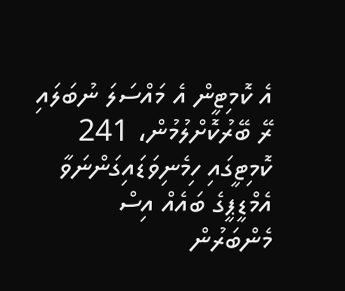އެ ކޮމިޓީން އެ މައްސަލަ ނުބަލައި ރޭ ބޭރުކޮށްލުމުން، 241 ކޮމިޓީގައި ހިމެނިވަޑައިގަންނަވާ އެމްޑީޕީގެ ބައެއް އިސް މެންބަރުން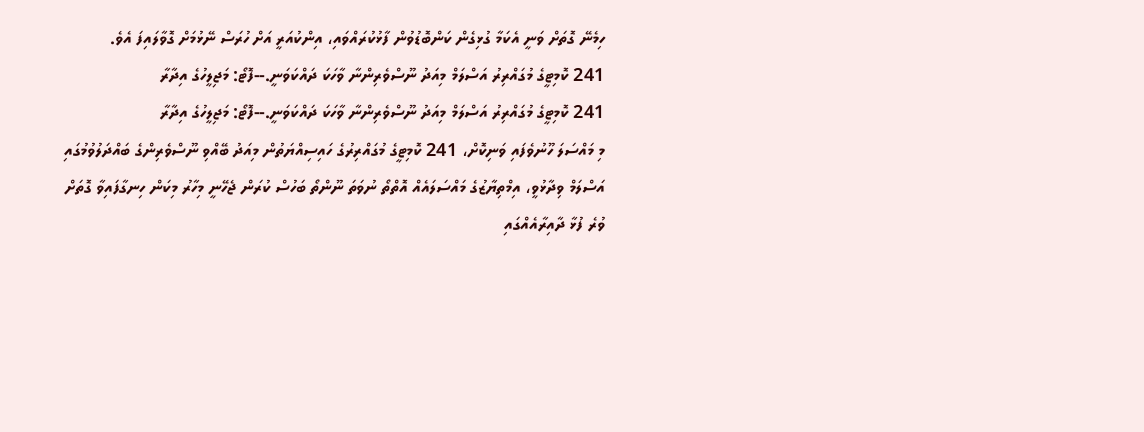ހިމެނޭ ގޮތަށް ވަނީ އެކަމާ ގުޅިގެން ކަންބޮޑުވުން ފާޅުކުރައްވައި، އިންކުއަރީ އަށް ހުރަސް ނޭޅުމަށް ގޮވާލައިފަ އެވެ.
241 ކޮމިޓީގެ މުގައްރިރު އަސްލަމް މިއަދު ނޫސްވެރިންނާ ވާހަކަ ދައްކަވަނީ.--ފޮޓޯ: މަޖިލީހުގެ އިދާރާ
241 ކޮމިޓީގެ މުގައްރިރު އަސްލަމް މިއަދު ނޫސްވެރިންނާ ވާހަކަ ދައްކަވަނީ.--ފޮޓޯ: މަޖިލީހުގެ އިދާރާ
މި މައްސަލަ ހޫނުވެފައި ވަނިކޮށް، 241 ކޮމިޓީގެ މުގައްރިރުގެ ހައިސިއްޔަތުން މިއަދު ބޭއްވި ނޫސްވެރިންގެ ބައްދަލުވުމުގައި އަސްލަމް ވިދާޅުވީ، އިމްތިޔާޒުގެ މައްސަލައެއް އޮތްތޯ ނުވަތަ ނޫންތޯ ބަހުސް ކުރަން ޖެހޭނީ މިހާރު މިކަން ހިނގާފައިވާ ގޮތަށް ވުރެ ފުޅާ ދާއިރާއެއްގައި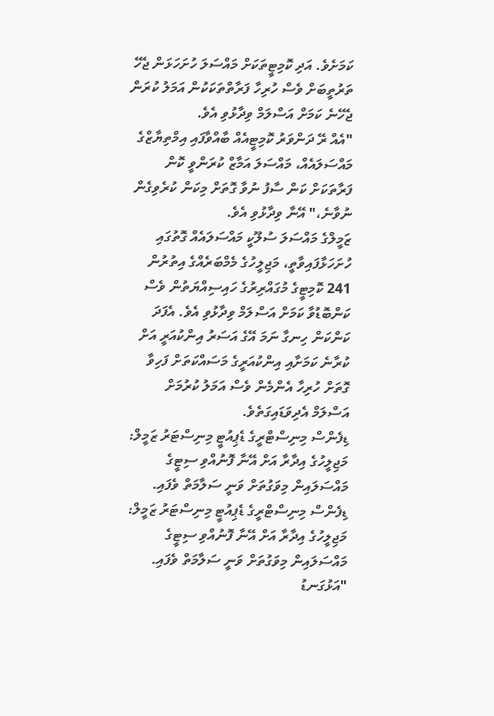ކަމަށެވެ. އަދި ކޮމިޓީތަކަށް މައްސަލަ ހުށަހަޅަން ޖެހޭ ތަރުތީބަށް ވެސް ހުރިހާ ފަރާތްތަކަކުން އަމަލު ކުރަން ޖެހޭނެ ކަމަށް އަސްލަމް ވިދާޅުވި އެވެ.
"އެއް ރޭ ދަންވަރު ކޮމިޓީއެއް ބާއްވާފައި އިމްތިޔާޒްގެ މައްސަލައެއް، މައްސަލަ އަމާޒް ކުރަންވީ ކޮން ފަރާތަކަށް ކަން ސާފު ނުވާ ގޮތަށް މިކަން ކުރެވިގެން ނުވާނެ،" އޭނާ ވިދާޅުވި އެވެ.
ޒަމީލްގެ މައްސަލަ ސުލޫކީ މައްސަލައެއް ގޮތުގައި ހުށަހަޅާފައިވާތީ، މަޖިލީހުގެ މެމްބަރެއްގެ އިތުރުން 241 ކޮމިޓީގެ މުގައްރިރުގެ ހައިސިއްޔަތުން ވެސް ކަންބޮޑުވާ ކަމަށް އަސްލަމް ވިދާޅުވި އެވެ. އެފަދަ ކަންކަން ހިނގާ ނަމަ އޭގެ އަސަރު އިންކުއަރީ އަށް ކުރާނެ ކަމަށާއި އިންކުއަރީގެ މަސައްކަތަށް ފަހިވާ ގޮތަށް ހުރިހާ އެންމެން ވެސް އަމަލު ކުރުމަށް އަސްލަމް އެދިވަޑައިގަތެވެ.
ޑިފެންސް މިނިސްޓްރީގެ ޑެޕިއުޓީ މިނިސްޓަރު ޒަމީލް: މަޖިލީހުގެ އިދާރާ އަށް އޭނާ ފޮނުއްވި ސިޓީގެ މައްސަލައިން މިވަގުތަށް ވަނީ ސަލާމަތް ވެފައި.
ޑިފެންސް މިނިސްޓްރީގެ ޑެޕިއުޓީ މިނިސްޓަރު ޒަމީލް: މަޖިލީހުގެ އިދާރާ އަށް އޭނާ ފޮނުއްވި ސިޓީގެ މައްސަލައިން މިވަގުތަށް ވަނީ ސަލާމަތް ވެފައި.
"އަޅުގަނޑު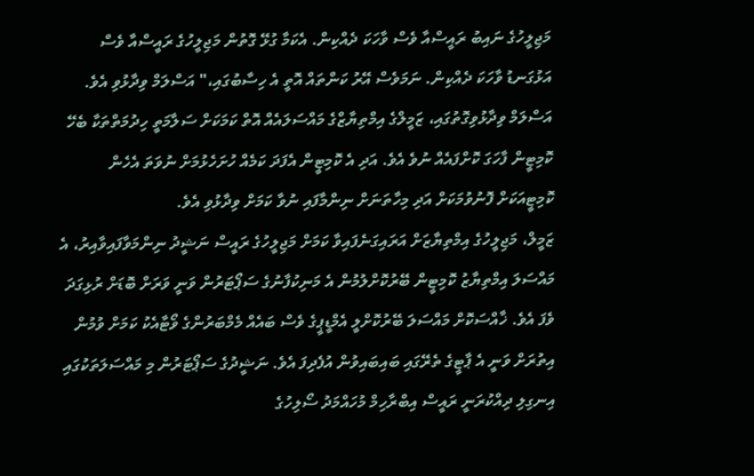މަޖިލީހުގެ ނައިބު ރައީސްއާ ވެސް ވާހަކަ ދެއްކިން. އެކަމާ ގުޅޭ ގޮތުން މަޖިލީހުގެ ރައީސްއާ ވެސް އަޅުގަނޑު ވާހަކަ ދެއްކިން. ނަމަވެސް އޭރު ކަންތައް އޮތީ އެ ހިސާބުގައި،" އަސްލަމް ވިދާޅުވި އެވެ.
އަސްލަމް ވިދާޅުވިގޮތުގައި، ޒަމީލްގެ އިމްތިޔާޒްގެ މައްސަލައެއް އޮތް ކަމަކަށް ސަލާމަތީ ހިދުމަތްތަކާ ބެހޭ ކޮމިޓީން ފާހަގަ ކޮށްފައެއް ނުވެ އެވެ. އަދި އެ ކޮމިޓީން އެފަދަ ކަމެއް ހުށަހެޅުމަށް ނުވަތަ އެހެން ކޮމިޓީއަކަށް ފޮނުވުމަކަށް އަދި މިހާތަނަށް ނިންމާފައި ނުވާ ކަމަށް ވިދާޅުވި އެވެ.
ޒަމީލް، މަޖިލީހުގެ އިމްތިޔާޒަށް އަރައިގަނެފައިވާ ކަމަށް މަޖިލީހުގެ ރައީސް ނަޝީދު ނިންމަވާފައިވާއިރު، އެ މައްސަލަ އިމްތިޔާޒު ކޮމިޓީން ބޭރުކޮށްލުމުން އެ މަނިކުފާނުގެ ސަޕޯޓަރުން ވަނީ ވަރަށް ބޮޑަށް ރުޅިގަދަ ވެފަ އެވެ. ޚާއްސަކޮށް މައްސަލަ ބޭރުކޮށްލީ އެމްޑީޕީގެ ވެސް ބައެއް މެމްބަރުންގެ ވޯޓާއެކު ކަމަށް ވުމުން އިތުރަށް ވަނީ އެ ޕާޓީގެ ތެރޭގައި ބައިބައިވުން އުފެދިފަ އެވެ. ނަޝީދުގެ ސަޕޯޓަރުން މި މައްސަލަތަކުގައި އިނގިލި ދިއްކުރަނީ ރައީސް އިބްރާހިމް މުހައްމަދު ސޯލިހުގެ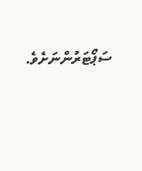ސަޕޯޓަރުންނަށެވެ.